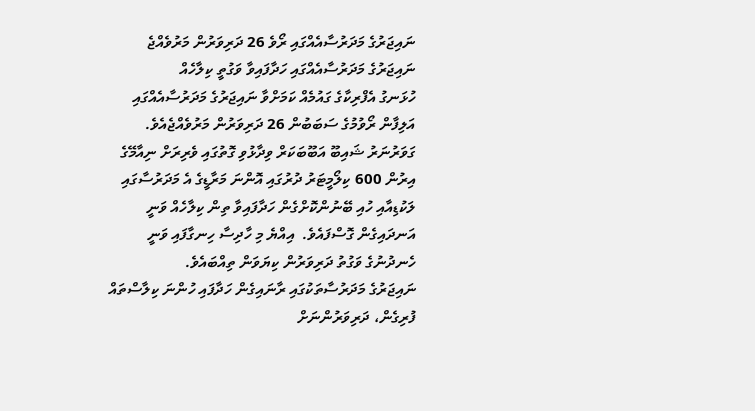ނައިޖަރުގެ މަދަރުސާއެއްގައި ރޯވެ 26 ދަރިވަރުން މަރުވެއްޖެ
ނައިޖަރުގެ މަދަރުސާއެއްގައި ހަދާފައިވާ ވަގުތީ ކިލާހެއް
ހުޅަނގު އެފްރިކާގެ ގައުމެއް ކަމަށްވާ ނައިޖަރުގެ މަދަރުސާއެއްގައި އަލިފާން ރޯވުމުގެ ސަބަބުން 26 ދަރިވަރުން މަރުވެއްޖެއެވެ.
ގަވަރުނަރު ޝައިބޫ އަބޫބަކަރް ވިދާޅުވި ގޮތުގައި ވެރިރަށް ނިއާމޭގެ އިރުން 600 ކިލޯމީޓަރު ދުރުގައި އޮންނަ މަރާޑީގެ އެ މަދަރުސާގައި ލަކުޑިއާއި ހުއި ބޭނުންކޮށްގެން ހަދާފައިވާ ތިން ކިލާހެއް ވަނީ އަނދައިގެން ގޮސްފައެވެ.  އިއްޔެ މި ހާދިސާ ހިނގާފައި ވަނީ ހެނދުނުގެ ވަގުތު ދަރިވަރުން ކިޔަވަން ތިއްބައެވެ.
ނައިޖަރުގެ މަދަރުސާތަކުގައި ރާނައިގެން ހަދާފައި ހުންނަ ކިލާސްތައް ފުރިގެން، ދަރިވަރުންނަށް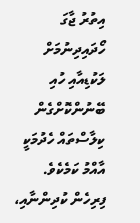އިތުރު ޖާގަ ހޯދައިދިނުމަށް ލަކުޑިއާއި ހުއި ބޭނުންކޮށްގެން ކިލާސްތައް ހެދުމަކީ އާއްމު ކަމެކެވެ.
ފިރިހެން ކުދިންނާއި،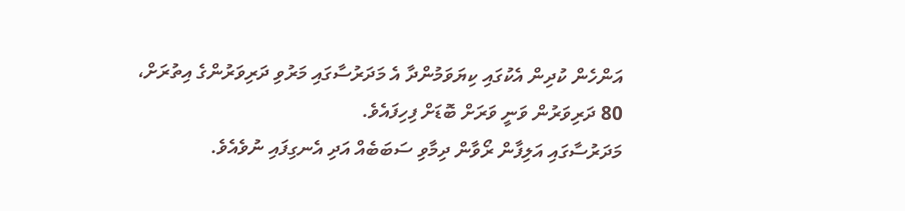އަންހެން ކުދިން އެކުގައި ކިޔަވަމުންދާ އެ މަދަރުސާގައި މަރުވި ދަރިވަރުންގެ އިތުރަށް، 80 ދަރިވަރުން ވަނީ ވަރަށް ބޮޑަށް ފިހިފައެވެ.
މަދަރުސާގައި އަލިފާން ރޯވާން ދިމާވި ސަބަބެއް އަދި އެނގިފައި ނުވެއެވެ.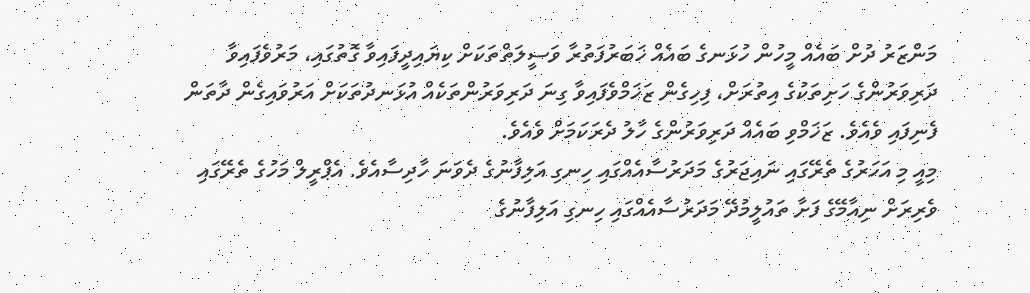މަންޒަރު ދުށް ބައެއް މީހުން ހުޅަނގެ ބައެއް ޚަބަރުފަތުރާ ވަސީލަތްތަކަށް ކިޔައިދީފައިވާ ގޮތުގައި، މަރުވެފައިވާ ދަރިވަރުންގެ ހަށިތަކުގެ އިތުރަށް، ފިހިގެން ޒަޚަމްވެފައިވާ ގިނަ ދަރިވަރުންތަކެއް އުޅަނދުތަކަށް އަރުވައިގެން ދާތަން ފެނިފައި ވެއެވެ. ޒަޚަމްވި ބައެއް ދަރިވަރުންގެ ހާލު ދެރަކަމަށް ވެއެވެ.
މިއީ މި އަހަރުގެ ތެރޭގައި ނައިޖަރުގެ މަދަރުސާއެއްގައި ހިނގި އަލިފާނުގެ ދެވަނަ ހާދިސާއެވެ. އެޕްރީލް މަހުގެ ތެރޭގައި ވެރިރަށް ނިއާމޭގެ ފަށާ ތައުލީމުދޭ މަދަރުސާއެއްގައި ހިނގި އަލިފާނުގެ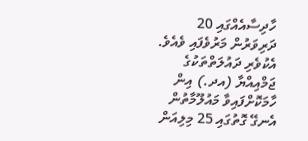ހާދިސާއެއްގައި 20 ދަރިވަރުން މަރުވެފައި ވެއެވެ.
އެކުވެރި ދައުލަތްތަކުގެ ޖަމްއިއްޔާ (އދ.) އިން ހާމަކޮށްފައިވާ މައުލޫމާތުން އެނގޭ ގޮތުގައި 25 މިލިއަން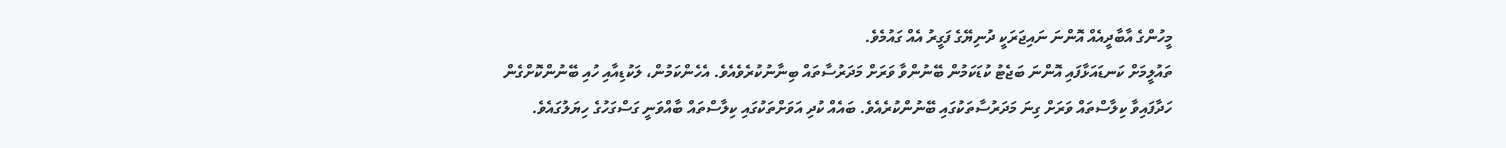މީހުންގެ އާބާދީއެއް އޮންނަ ނައިޖަރަކީ ދުނިޔޭގެ ފަގީރު އެއް ގައުމެވެ.
ތައުލީމަށް ކަނޑައަޅާފައި އޮންނަ ބަޖެޓު ކުޑަކަމުން ބޭނުންވާ ވަރަށް މަދަރުސާތައް ބިނާނުކުރެވެއެވެ. އެހެންކަމުން، ލަކުޑިއާއި ހުއި ބޭނުންކޮށްގެން ހަދާފައިވާ ކިލާސްތައް ވަރަށް ގިނަ މަދަރުސާތަކުގައި ބޭނުންކުރެއެވެ. ބައެއް ކުދި އަވަށްތަކުގައި ކިލާސްތައް ބާއްވަނީ ގަސްގަހުގެ ހިޔަލުގައެވެ.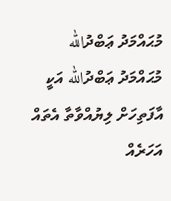މުޙައްމަދު ޢަބްދުالله
މުޙައްމަދު ޢަބްދުالله އަކީ އާފަތިހަށް ލިޔުއްވާތާ އެތައް އަހަރެއް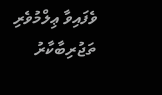ވެފައިވާ ޢިލްމުވެރި ތަޖުރިބާކާރު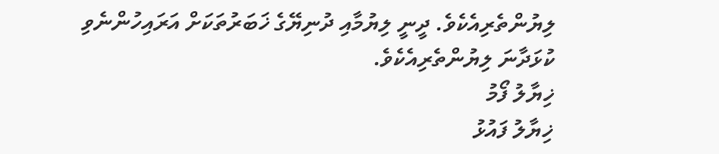ލިޔުންތެރިއެކެވެ. ދީނީ ލިޔުމާއި ދުނިޔޭގެ ޚަބަރުތަކަށް އަރައިހުންނެވި ކުޅަދާނަ ލިޔުންތެރިއެކެވެ.
ޚިޔާލު ފޯމު
ޚިޔާލު ފައުޅު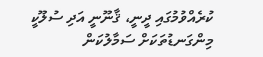ކުރެއްވުމުގައި ދީނީ، ޤާނޫނީ އަދި ސުލޫކީ މިންގަނޑުތަކަށް ސަމާލުކަން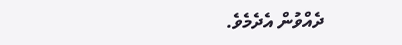ދެއްވުން އެދެމެވެ.